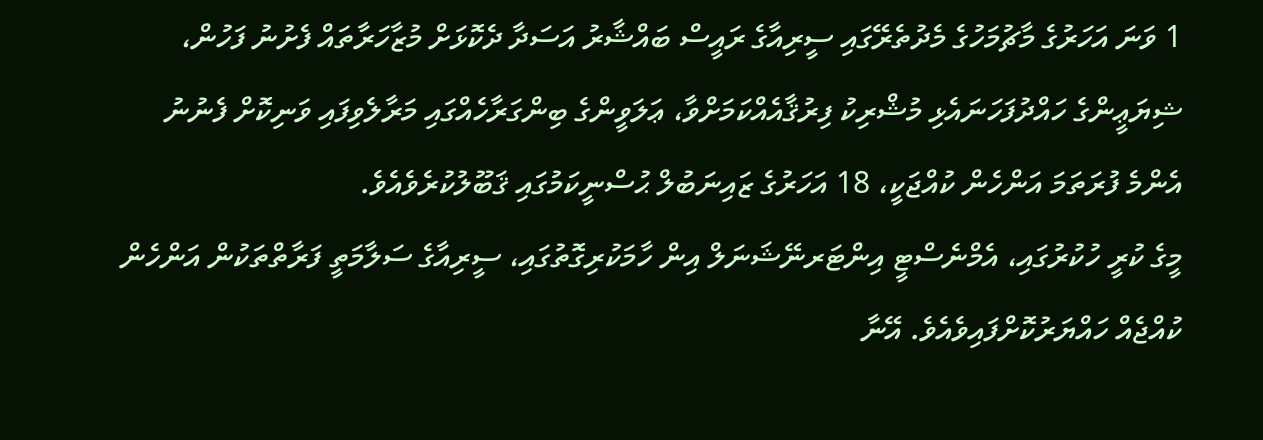1 ވަނަ އަހަރުގެ މާޗުމަހުގެ މެދުތެރޭގައި ސީރިއާގެ ރައީސް ބައްޝާރު އަސަދާ ދެކޮޅަށް މުޒާހަރާތައް ފެށުނު ފަހުން، ޝިޔަޢީންގެ ހައްދުފަހަނައެޅި މުޝްރިކު ފިރުޤާއެއްކަމަށްވާ، ޢަލަވީންގެ ބިންގަރާހެއްގައި މަރާލެވިފައި ވަނިކޮށް ފެނުނު އެންމެ ފުރަތަމަ އަންހެން ކުއްޖަކީ، 18 އަހަރުގެ ޒައިނަބުލް ޙުސްނީކަމުގައި ޤަބޫލުކުރެވެއެވެ.
މީގެ ކުރީ ހުކުރުގައި، އެމްނެސްޓީ އިންޓަރނޭޝަނަލް އިން ހާމަކުރިގޮތުގައި، ސީރިއާގެ ސަލާމަތީ ފަރާތްތަކުން އަންހެން ކުއްޖެއް ހައްޔަރުކޮށްފައިވެއެވެ. އޭނާ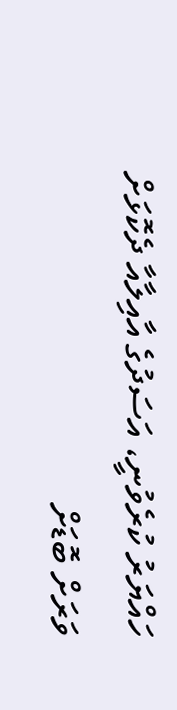ހައްޔަރު ކުރެވުނީ، އަސަދުގެ އާއިލާއާ ދެކޮޅަށް ވަރަށް ބޮޑަށް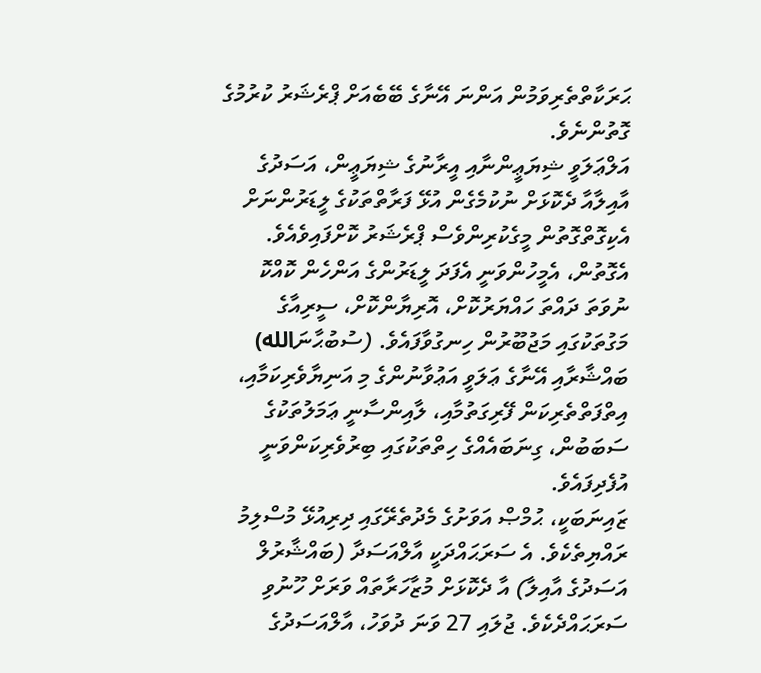ޙަރަކާތްތެރިވަމުން އަންނަ އޭނާގެ ބޭބެއަށް ޕްރެޝަރު ކުރުމުގެ ގޮތުންނެވެ.
އަލްޢަލަވީ ޝިޔަޢީންނާއި އީރާނުގެ ޝިޔަޢީން، އަސަދުގެ އާއިލާއާ ދެކޮޅަށް ނުކުމެގެން އުޅޭ ފަރާތްތަކުގެ ލީޑަރުންނަށް އެކިގޮތްގޮތުން މީގެކުރިންވެސް ޕްރެޝަރު ކޮށްފައިވެއެވެ. އެގޮތުން، އެމީހުންވަނީ އެފަދަ ލީޑަރުންގެ އަންހެން ކޮއްކޮ ނުވަތަ ދައްތަ ހައްޔަރުކޮށް، އޮރިޔާންކޮށް، ސީރިއާގެ މަގުތަކުގައި މަޖުބޫރުން ހިނގުވާފައެވެ. (ސުބުޙާނަالله)
ބައްޝާރާއި އޭނާގެ ޢަލަވީ އަޢުވާނުންގެ މި އަނިޔާވެރިކަމާއި، އިތްފަތްތެރިކަން ފޭރިގަތުމާއި، ލާއިންސާނީ ޢަމަލުތަކުގެ ސަބަބުން، ގިނަބައެއްގެ ހިތްތަކުގައި ބިރުވެރިކަންވަނީ އުފެދިފައެވެ.
ޒައިނަބަކީ، ޙުމްޞް އަވަށުގެ މެދުތެރޭގައި ދިރިއުޅޭ މުސްލިމު ރައްޔިތެކެވެ. އެ ސަރަޙައްދަކީ އާލްއަސަދާ (ބައްޝާރުލް އަސަދުގެ އާއިލާ) އާ ދެކޮޅަށް މުޒާހަރާތައް ވަރަށް ހޫނުވި ސަރަޙައްދެކެވެ. ޖުލައި 27 ވަނަ ދުވަހު، އާލްއަސަދުގެ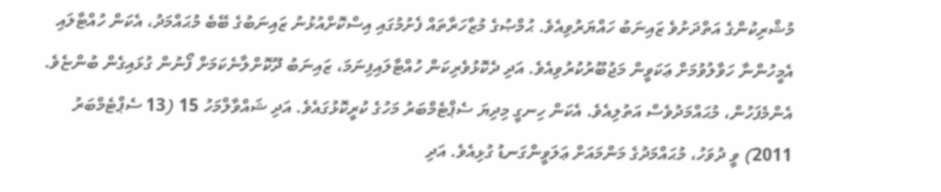މުޝްރިކުންގެ އަތްދަށުވެ ޒައިނަބު ހައްޔަރުވިއެވެ. ޙުމްޞުގެ މުޒާހަރާތައް ފެށުމުގައި އިސްކޮށްއުޅުނު ޒައިނަބުގެ ބޭބެ މުޙައްމަދު، އެކަން ހުއްޓާލައި އެމީހުންނާ ހަވާލުވުމަށް ޢަކަވީން މަޖުބޫރުކުރުވިއެވެ. އަދި ދެކޮޅުވެރިކަން ހުއްޓާލައިފިނަމަ، ޒައިނަބު ދޫކޮށްލާނެކަމަށް ފޯނުން ގުޅައިގެން ބުންޏެވެ.
އެންމެފަހުން، މުޙައްމަދުވެސް އަތުލިއެވެ. އެކަން ހިނގީ މިދިޔަ ސެޕްޓެމްބަރު މަހުގެ ކުރީކޮޅުގައެވެ. އަދި ޝައްވާލްމަހު 15 (13 ސެޕްޓެމްބަރު 2011) ވީ ދުވަހު، މުޙައްމަދުގެ މަންމައަށް ޢަލަވީންގަނޑު ގުޅިއެވެ. އަދި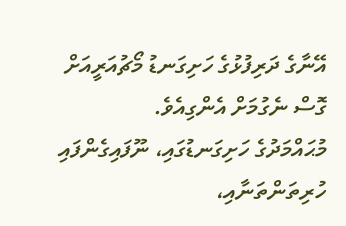އޭނާގެ ދަރިފުޅުގެ ހަށިގަނޑު މޯޗުއަރީއަށް ގޮސް ނެގުމަށް އެންގިއެވެ.
މުޙައްމަދުގެ ހަށިގަނޑުގައި، ނޫފައިގެންފައި ހުރިތަންތަނާއި،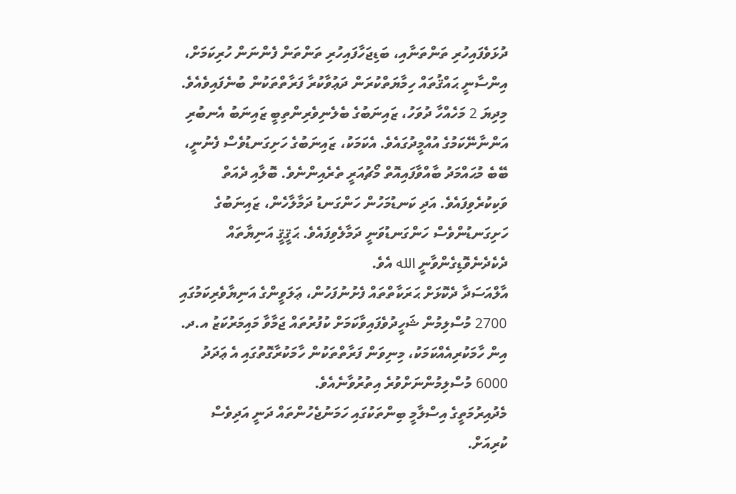ދުޅަވެފައިހުރި ތަންތަނާއި، ބަޑިޖަހާފައިހުރި ތަންތަން ފެންނަން ހުރިކަމަށް، އިންސާނީ ޙައްޤުތައް ހިމާޔަތްކުރަން ދަޢުވާކުރާ ފަރާތްތަކުން ބުނެފައިވެއެވެ. މިދިޔަ 2 މަހެއްހާ ދުވަހު، ޒައިނަބުގެ ބެލެނިވެރިންތިބީ ޒައިނަބު އެނބުރި އަންނާނޭކަމުގެ އުއްމީދުގައެވެ. އެކަމަކު، ޒައިނަބުގެ ހަށިގަނޑުވެސް ފެނުނީ، ބޭބެ މުޙައްމަދު ބާއްވާފައިއޮތް މޯޗުއަރީ ތެރެއިންނެވެ. ބޮލާއި ދެއަތް ވަކިކުރެވިފައެވެ. އަދި ކަނޑުމަހުން ހަންގަނޑު ދަމާލާހެން، ޒައިނަބުގެ ހަށިގަނޑުންވެސް ހަންގަނޑުވަނީ ދަމާލެވިފައެވެ. ޙަޤީޤީ އަނިޔާތައް ދެކެދެނެވޮޑިގެންވާނީ الله އެވެ.
އާލްއަސަދާ ދެކޮޅަށް ޙަރަކާތްތައް ފެށުނުފަހުން، ޢަލަވީންގެ އަނިޔާވެރިކަމުގައި 2700 މުސްލިމުން ޝަހީދުވެފައިވާކަމަށް ކުފުރުތައް ޖަމާވާ މައިމަރުކަޒު އ.ދ. އިން ހާމަކުރިއެއްކަމަކު، މިނިވަން ފަރާތްތަކުން ހާމަކުރާގޮތުގައި އެ ޢަދަދު 6000 މުސްލިމުންނަށްވުރެ އިތުރުވާނެއެވެ.
މެދުއިރުމަތީގެ އިސްލާމީ ބިންތަކުގައި ހަމަނުޖެހުންތައް ދަނީ އަދިވެސް ކުރިއަށް.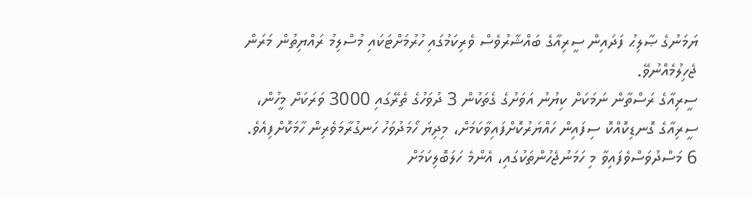ޔަމަނުގެ ޞާލިޙު ފަދައިން ސީރިއާގެ ބައްޝާރުވެސް ވެރިކަމުގައި ހުރުމަށްޓަކައި މުސްލިމު ރައްޔިތުން މަރަން ޖެހިލުމެއްނުވޭ.
ސީރިއާގެ ރަސްތާން ނަމަކަށް ކިޔުނު އަވަށުގެ ގެތަކުން 3 ދުވަހުގެ ތެރޭގައި 3000 ވަރަކަށް މީހުން، ސީރިއާގެ ގޮނޑިކޮއްކޮ ސިފައިން ހައްޔަރުކޮށްފައިވާކަމަށް، މިދިޔަ ހޯމަދުވަހު ހަނގުރާމަވެރިން ހާމަކޮށްފިއެވެ. 6 މަސްދުވަސްވެފައިވާ މި ހަމަނުޖެހުންތަކުގައި، އެންމެ ހަލަބޮލިކަމަށް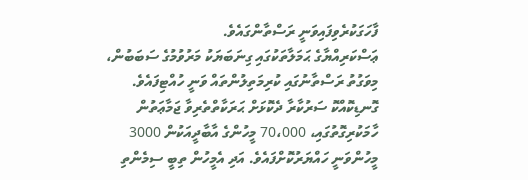ފާހަގަކުރެވިފައިވަނީ ރަސްތާންގައެވެ.
ޢަސްކަރިއްޔާގެ ޙަމަލާތަކުގައި ގިނަބަޔަކު މަރުވުމުގެ ސަބަބުން، މިވަގުތު ރަސްތާނުގައި ކުރިމަތިލުންތައް ވަނީ ހުއްޓިފައެވެ. ގޮނޑިކޮއްކޮ ސަރުކާރާ ދެކޮޅަށް ޙަރަކާތްތެރިވާ ޖަމާޢަތުން ހާމަކުރިގޮތުގައި، 70،000 މީހުންގެ އާބާދީއަކުން 3000 މީހުންވަނީ ހައްޔަރުކޮށްފައެވެ. އަދި އެމީހުން ތިބީ ސިމެންތި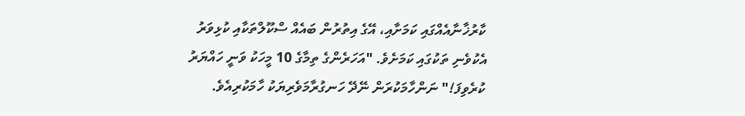ކާރުޚާނާއެއްގައި ކަމަށާއި، އޭގެ އިތުރުން ބައެއް ސްކޫލްތަކާއި ކުޅިވަރު އެކުވެނި ތަކުގައި ކަމަށެވެ. "އަހަރެންގެ ތިމާގެ 10 މީހަކު ވަނީ ހައްޔަރު ކުރެވިފަ!" ނަންހާމަކުރަން ނޭދޭ ހަނގުރާމަވެރިޔަކު ހާމަކުރިއެވެ.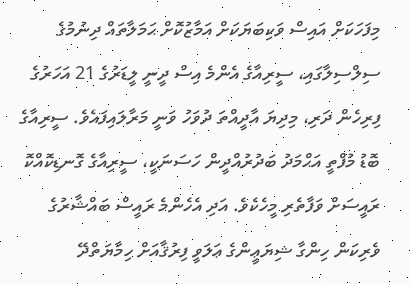މިފަހަކަށް އައިސް ވަކިބަޔަކަށް އަމާޒުކޮށް ޙަމަލާތައް ދިނުމުގެ ސިލްސިލާގައި، ސީރިއާގެ އެންމެ އިސް ދީނީ ލީޑަރުގެ 21 އަހަރުގެ ފިރިހެން ދަރި، މިދިޔަ އާދީއްތަ ދުވަހު ވަނީ މަރާލައިފައެވެ. ސީރިއާގެ ބޮޑު މުފްތީ އަޙްމަދު ބަދުރުއްދީން ހަސަނަކީ، ސީރިއާގެ ގޮނޑިކޮއްކޮ ރައީސަށް ވަފާތެރި މީހެކެވެ. އަދި އެހެންމެ ރައީސް ބައްޝާރުގެ ވެރިކަން ހިންގާ ޝިޔަޢީންގެ ޢަލަވީ ފިރުޤާއަށް ހިމާޔަތްދޭ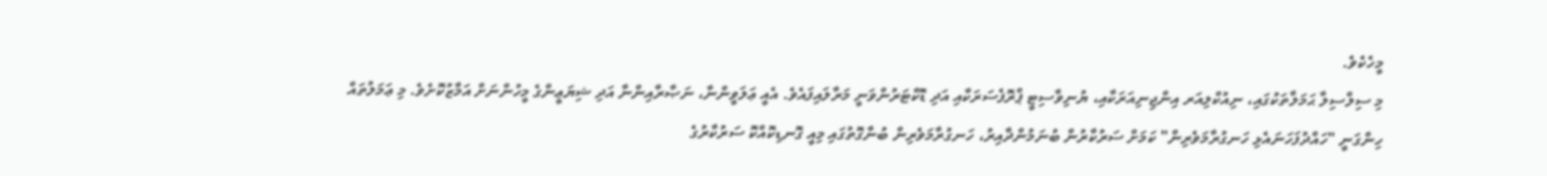މީހެކެވެ.
މި ސިލްސިލާ ޙަމަލާތަކުގައި، ނިއުކްލިއަރ އިންޖިނިއަރަކާއި، ޔުނިވާސިޓީ ޕްރޮފެސަރަކާއި އަދި ޑޮކްޓަރުންވަނީ މަރާލައިފައެވެ. އެއީ ޢަލަވީންނާ، ނަޞާރާއިންނާ އަދި ޝިޔަޢީންގެ މީހުންނަށް އަމާޒުކޮށެވެ. މި ޢަމަލުތައް ހިންގަނީ "ހައްދުފަހަނައެޅި ހަނގުރާމަވެރިން" ކަމަށް ސަރުކާރުން ބުނަމުންދާއިރު، ހަނގުރާމަވެރިން ބުނާގޮތުގައި މިއީ ގޮނޑިކޮއްކޮ ސަރުކާރުގެ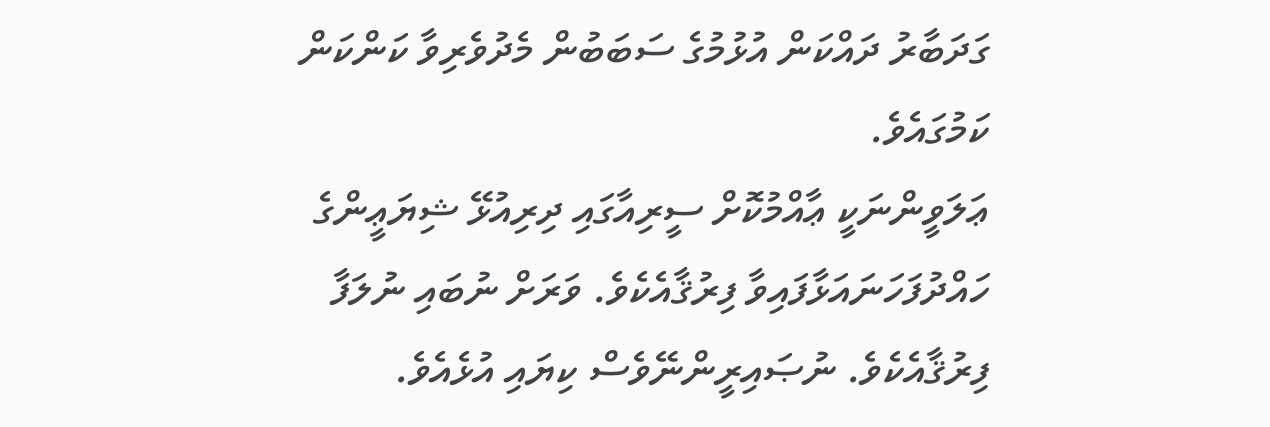ގަދަބާރު ދައްކަން އުޅުމުގެ ސަބަބުން މެދުވެރިވާ ކަންކަން ކަމުގައެވެ.
ޢަލަވީންނަކީ ޢާއްމުކޮށް ސީރިއާގައި ދިރިއުޅޭ ޝިޔަޢީންގެ ހައްދުފަހަނައަޅާފައިވާ ފިރުޤާއެކެވެ. ވަރަށް ނުބައި ނުލަފާ ފިރުޤާއެކެވެ. ނުޞައިރީންނޭވެސް ކިޔައި އުޅެއެވެ.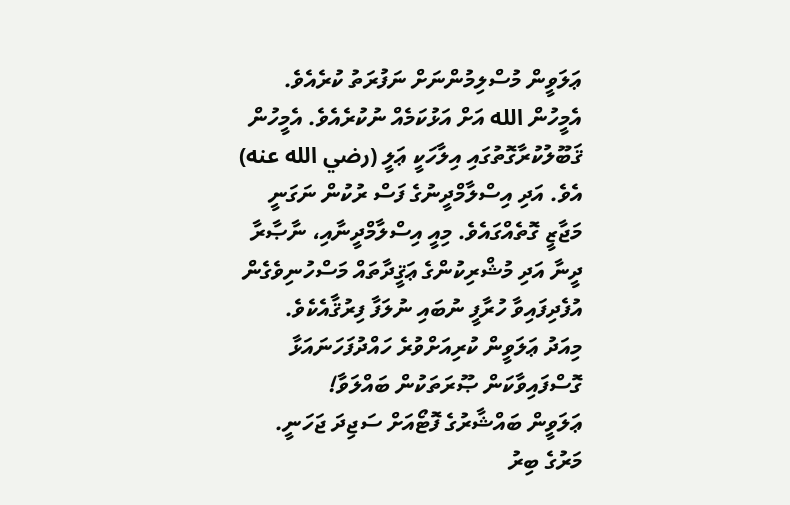ޢަލަވީން މުސްލިމުންނަށް ނަފުރަތު ކުރެއެވެ. އެމީހުން الله އަށް އަޅުކަމެއް ނުކުރެއެވެ. އެމީހުން ޤަބޫލުކުރާގޮތުގައި އިލާހަކީ ޢަލީ (رضي الله عنه) އެވެ. އަދި އިސްލާމްދީނުގެ ފަސް ރުކުން ނަގަނީ މަޖާޒީ ގޮތެއްގައެވެ. މިއީ އިސްލާމްދީނާއި، ނާޞާރާ ދީނާ އަދި މުޝްރިކުންގެ ޢަޤީދާތައް މަސްހުނިވެގެން އުފެދިފައިވާ ހުރާފީ ނުބައި ނުލަފާ ފިރުޤާއެކެވެ.
މިއަދު ޢަލަވީން ކުރިއަށްވުރެ ހައްދުފަހަނައަޅާ ގޮސްފައިވާކަން ޞޫރަތަކުން ބައްލަވާ!
ޢަލަވީން ބައްޝާރުގެ ފޮޓޯއަށް ސަޖިދަ ޖަހަނީ.
މަރުގެ ބިރު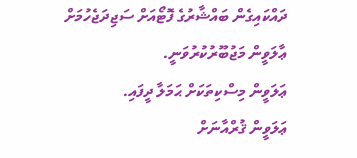ދައްކައިގެން ބައްޝާރުގެ ފޮޓޯއަށް ސަޖިދަޖެހުމަށް ޢާލަވީން މަޖުބޫރުކުރުވަނީ.
ޢަލަވީން މިސްކިތަކަށް ޙަމަލާ ދީފައި.
ޢަލަވީން ޤުރްއާނަށް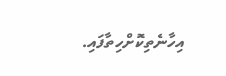އިހާނެތިކޮށްހިތާފައި.